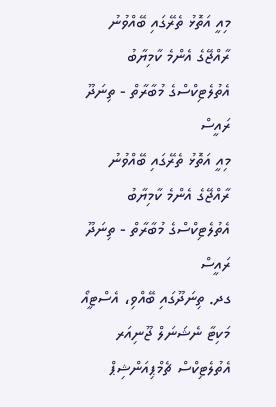މިއީ އަތޮޅު ތެރޭގައި ބޭއްވުނު ރާއްޖޭގެ އެންމެ ކާމިޔާބު އެތުލެޓިކްސްގެ މުބާރާތް - ތިނަދޫ ރައީސް
މިއީ އަތޮޅު ތެރޭގައި ބޭއްވުނު ރާއްޖޭގެ އެންމެ ކާމިޔާބު އެތުލެޓިކްސްގެ މުބާރާތް - ތިނަދޫ ރައީސް
ގދ. ތިނަދޫގައި ބޭއްވި، އެސްޓީއޯ މަކިޓާ ނެޝަނަލް ޖޫނިއަރ އެތުލެޓިކްސް ޗެމްޕިއަންޝިޕް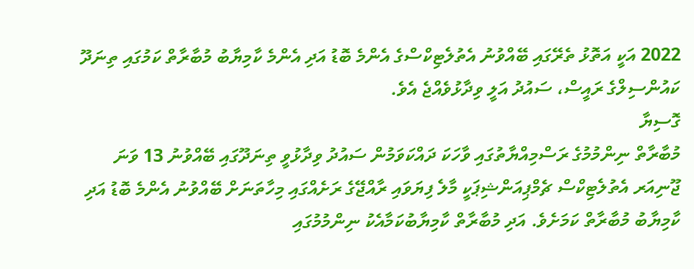2022 އަކީ އަތޮޅު ތެރޭގައި ބޭއްވުނު އެތުލެޓިކްސްގެ އެންމެ ބޮޑު އަދި އެންމެ ކާމިޔާބު މުބާރާތް ކަމުގައި ތިނަދޫ ކައުންސިލްގެ ރައީސް، ސައުދު އަލީ ވިދާޅުވެއްޖެ އެވެ.
ގޮސިޔާ
މުބާރާތް ނިންމުމުގެ ރަސްމިއްޔާތުގައި ވާހަކަ ދައްކަވަމުން ސައުދު ވިދާޅުވީ ތިނަދޫގައި ބޭއްވުނު 13 ވަނަ ޖޫނިއަރ އެތުލެޓިކްސް ޗެމްޕިއަންޝިޕަކީ މާލެ ފިޔަވައި ރާއްޖޭގެ ރަށެއްގައި މިހާތަނަށް ބޭއްވުނު އެންމެ ބޮޑު އަދި ކާމިޔާބު މުބާރާތް ކަމަށެވެ. އަދި މުބާރާތް ކާމިޔާބުކަމާއެކު ނިންމުމުގައި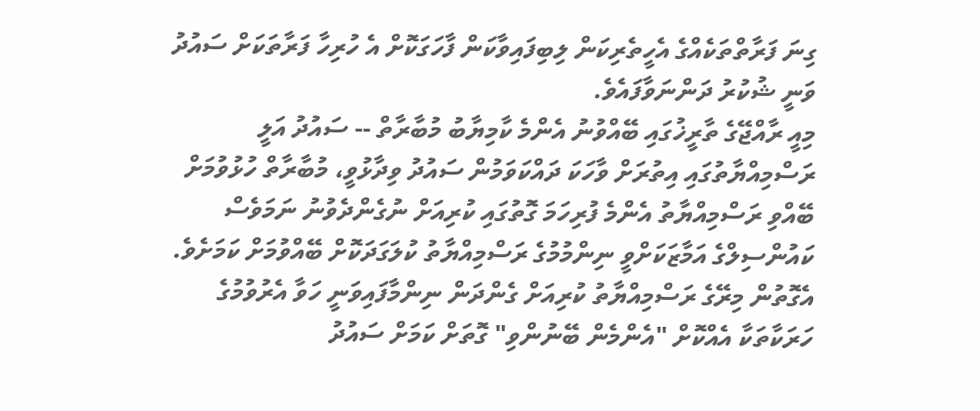ގިނަ ފަރާތްތަކެއްގެ އެހީތެރިކަން ލިބިފައިވާކަން ފާހަގަކޮށް އެ ހުރިހާ ފަރާތަކަށް ސައުދު ވަނީ ޝުކުރު ދަންނަވާފައެވެ.
މިއީ ރާއްޖޭގެ ތާރީޚުގައި ބޭއްވުނު އެންމެ ކާމިޔާބު މުބާރާތް -- ސައުދު އަލީ
ރަސްމިއްޔާތުގައި އިތުރަށް ވާހަކަ ދައްކަވަމުން ސައުދު ވިދާޅުވީ، މުބާރާތް ހުޅުވުމަށް ބޭއްވި ރަސްމިއްޔާތު އެންމެ ފުރިހަމަ ގޮތުގައި ކުރިއަށް ނުގެންދެވުނު ނަމަވެސް ކައުންސިލްގެ އަމާޒަކަށްވީ ނިންމުމުގެ ރަސްމިއްޔާތު ކުލަގަދަކޮށް ބޭއްވުމަށް ކަމަށެވެ. އެގޮތުން މިރޭގެ ރަސްމިއްޔާތު ކުރިއަށް ގެންދަން ނިންމާފައިވަނީ ހަވާ އެރުވުމުގެ ހަރަކާތަކާ އެއްކޮށް "އެންމެން ބޭނުންވި" ގޮތަށް ކަމަށް ސައުދު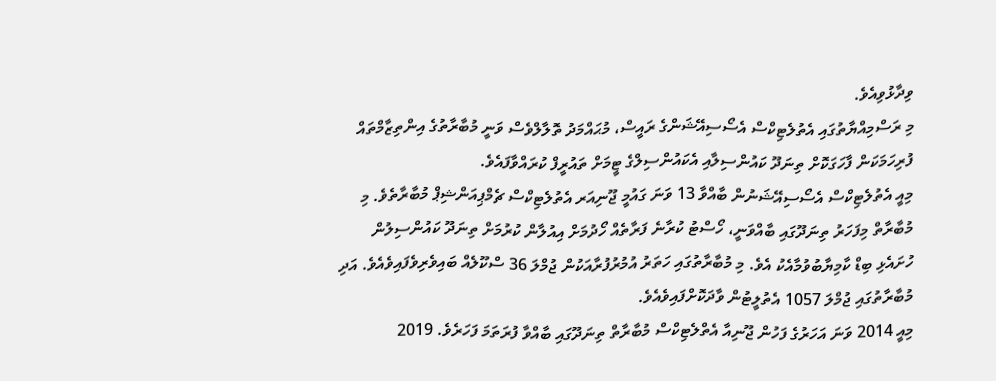ވިދާޅުވިއެވެ.
މި ރަސްމިއްޔާތުގައި އެތުލެޓިކްސް އެސޯސިއޭޝަންގެ ރައީސް، މުޙައްމަދު ތޮލާލްވެސް ވަނީ މުބާރާތުގެ އިންތިޒާމްތައް ފުރިހަމަކަން ފާހަގަކޮށް ތިނަދޫ ކައުންސިލާއި އެކައުންސިލްގެ ޓީމަށް ތައުރީފް ކުރައްވާފައެވެ.
މިއީ އެތުލެޓިކްސް އެސޯސިއޭޝަނުން ބާއްވާ 13 ވަނަ ގައުމީ ޖޫނިއަރ އެތުލެޓިކްސް ޗެމްޕިއަންޝިޕް މުބާރާތެވެ. މި މުބާރާތް މިފަހަރު ތިނަދޫގައި ބާއްވަނީ، ހޯސްޓު ކުރާނެ ފަރާތެއް ހޯދުމަށް އިއުލާން ކުރުމަށް ތިނަދޫ ކައުންސިލުން ހުށައެޅި ބިޑް ކާމިޔާބުވުމާއެކު އެވެ. މި މުބާރާތުގައި ހަތަރު އުމުރުފުރާއަކުން ޖުމްލަ 36 ސްކޫލެއް ބައިވެރިވެފައިވެއެވެ. އަދި މުބާރާތުގައި ޖުމްލަ 1057 އެތުލީޓުން ވާދަކޮށްފައިވެއެވެ.
މިއީ 2014 ވަނަ އަހަރުގެ ފަހުން ޖޫނިއާ އެތްލެޓިކްސް މުބާރާތް ތިނަދޫގައި ބާއްވާ ފުރަތަމަ ފަހަރެވެ. 2019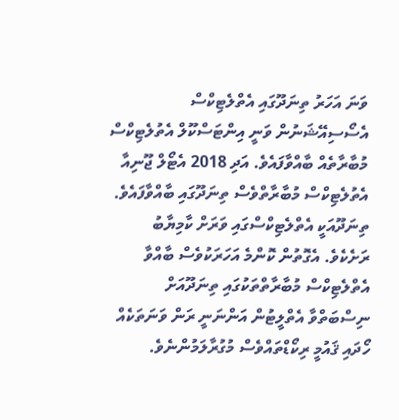ވަނަ އަހަރު ތިނަދޫގައި އެތްލެޓިކްސް އެސޯސިއޭޝަނުން ވަނީ އިންޓަސްކޫލް އެތުލެޓިކްސް މުބާރާތެއް ބާއްވާފައެވެ. އަދި 2018 އެޓޯލް ޖޫނިއާ އެތުލެޓިކްސް މުބާރާތްވެސް ތިނަދޫގައި ބާއްވާފައެވެ.
ތިނަދޫއަކީ އެތްލެޓިކްސްގައި ވަރަށް ކާމިޔާބު ރަށެކެވެ. އެގޮތުން ކޮންމެ އަހަރަކުވެސް ބާއްވާ އެތްލެޓިކްސް މުބާރާތްތަކުގައި ތިނަދޫއަށް ނިސްބަތްވާ އެތްލީޓުން އަންނަނީ ރަން ވަނަތަކެއް ހޯދައި ޤައުމީ ރިކޯޑްތައްވެސް މުގުރާލަމުންނެވެ.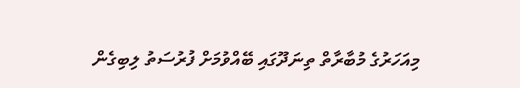މިއަހަރުގެ މުބާރާތް ތިނަދޫގައި ބޭއްވުމަށް ފުރުސަތު ލިބިގެން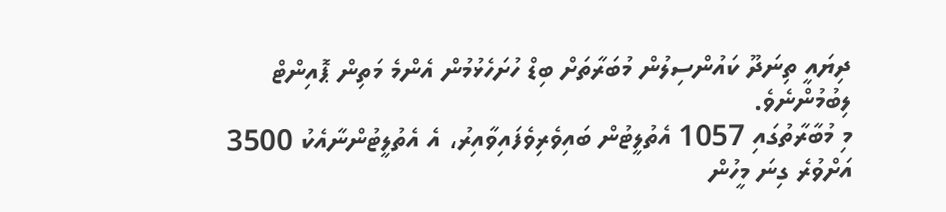ދިޔައީ ތިނަދޫ ކައުންސިލުން މުބަރާތަށް ބިޑް ހުށަހެޅުމުން އެންމެ މަތިން ޕޮއިންޓް ލިބުމުންނެވެ.
މި މުބާރާތުގައި 1057 އެތުލީޓުން ބައިވެރިވެފައިވާއިރު، އެ އެތުލީޓުންނާއެކު 3500 އަށްވުރެ ގިނަ މީހުން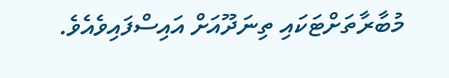މުބާރާތަށްޓަކައި ތިނަދޫއަށް އައިސްފައިވެއެވެ.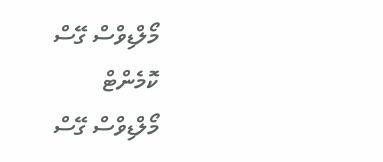މޯލްޑިވްސް ގޭސް
ކޮމެންޓް
މޯލްޑިވްސް ގޭސް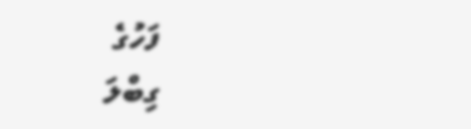ފަހުގެ
ގިބްލަ